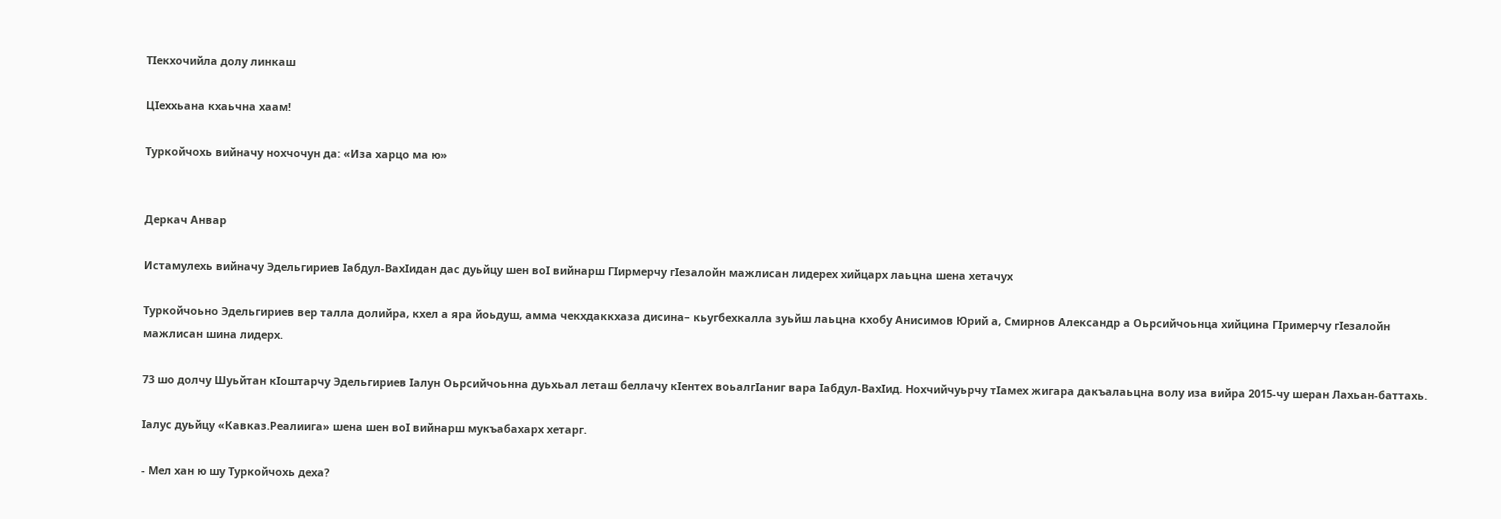ТIекхочийла долу линкаш

ЦIеххьана кхаьчна хаам!

Туркойчохь вийначу нохчочун да: «Иза харцо ма ю»


Деркач Анвар

Истамулехь вийначу Эдельгириев Iабдул-ВахIидан дас дуьйцу шен воI вийнарш ГIирмерчу гIезалойн мажлисан лидерех хийцарх лаьцна шена хетачух

Туркойчоьно Эдельгириев вер талла долийра, кхел а яра йоьдуш, амма чекхдаккхаза дисина– кьугбехкалла зуьйш лаьцна кхобу Анисимов Юрий а, Смирнов Александр а Оьрсийчоьнца хийцина ГIримерчу гIезалойн мажлисан шина лидерх.

73 шо долчу Шуьйтан кIоштарчу Эдельгириев Iалун Оьрсийчоьнна дуьхьал леташ беллачу кIентех воьалгIаниг вара Iабдул-ВахIид. Нохчийчуьрчу тIамех жигара дакъалаьцна волу иза вийра 2015-чу шеран Лахьан-баттахь.

Iалус дуьйцу «Кавказ.Реалиига» шена шен воI вийнарш мукъабахарх хетарг.

- Мел хан ю шу Туркойчохь деха?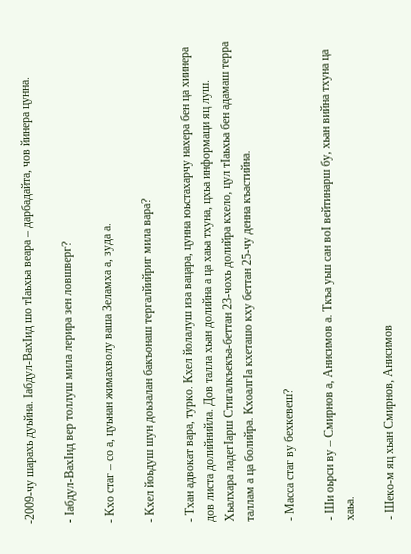-2009-чу шарахь дуьйна. Iабдул-ВахIид шо тIаьхьа веара – дарбадайта, чов йинера цунна.

- Iабдул-ВахIид вер толлуш мила лерира зен ловшверг?

- Кхо стаг – со а, цуьнан жимахволу ваша Зеламха а, зуда а.

- Кхел йоьдуш шун доьзалан бакъонаш тергалйийриг мила вара?

- Тхан адвокат вара, турко. Кхел йолалуш иза вацара, цунна юьстахарчу нахера бен ца хиинера дов листа долийнийла. Дов талла хьан долийна а ца хаьа тхуна, цхьа информаци яц луш. Хьалхара ладегIарш Стигалкъекъа-беттан 23-чохь долийра кхело, цул тIаьхьа бен адамаш терра таллам а ца болийра. КхоалгIа кхеташо кху беттан 25-чу денна къастийна.

- Масса стаг ву бехкевеш?

- Ши оьрси ву – Смирнов а, Анисимов а. Ткъа уьш сан воI вейтинарш бу, хьан вийна тхуна ца хаьа.

- Шеко-м яц хьан Смирнов, Анисимов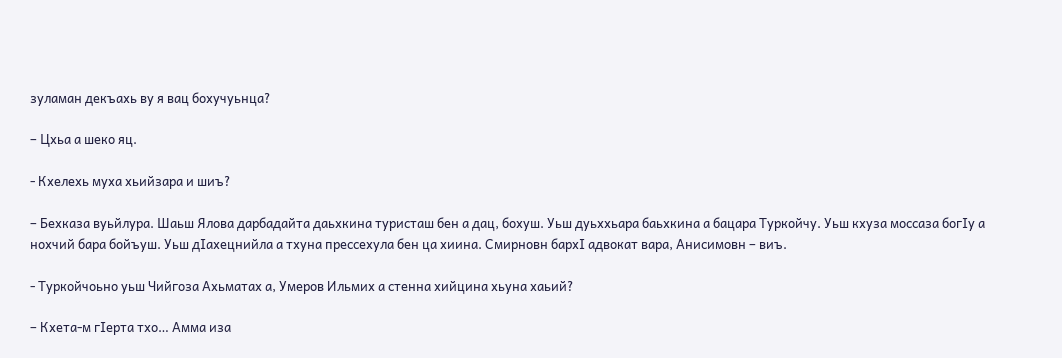зуламан декъахь ву я вац бохучуьнца?

– Цхьа а шеко яц.

- Кхелехь муха хьийзара и шиъ?

– Бехказа вуьйлура. Шаьш Ялова дарбадайта даьхкина туристаш бен а дац, бохуш. Уьш дуьххьара баьхкина а бацара Туркойчу. Уьш кхуза моссаза богIу а нохчий бара бойъуш. Уьш дIахецнийла а тхуна прессехула бен ца хиина. Смирновн бархI адвокат вара, Анисимовн – виъ.

- Туркойчоьно уьш Чийгоза Ахьматах а, Умеров Ильмих а стенна хийцина хьуна хаьий?

– Кхета-м гIерта тхо… Амма иза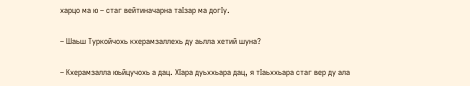харцо ма ю – стаг вейтиначарна таIзар ма догIу.

– Шаьш Туркойчохь кхерамзаллехь ду аьлла хетий шуна?

– Кхерамзалла юьйцучохь а дац. ХIара дуьххьара дац, я тIаьххьара стаг вер ду ала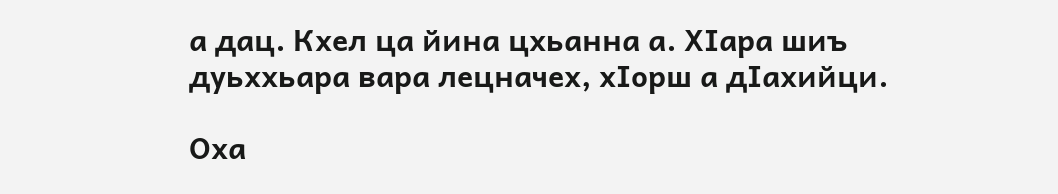а дац. Кхел ца йина цхьанна а. ХIара шиъ дуьххьара вара лецначех, хIорш а дIахийци.

Оха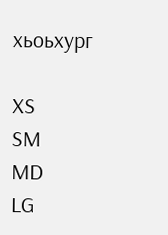хьоьхург

XS
SM
MD
LG